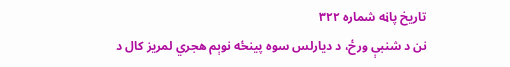تاریخ پاڼه شماره ۳۲۲
نن د شنبې ورځ، د دیارلس سوه پینځه نوېم هجري لمریز کال د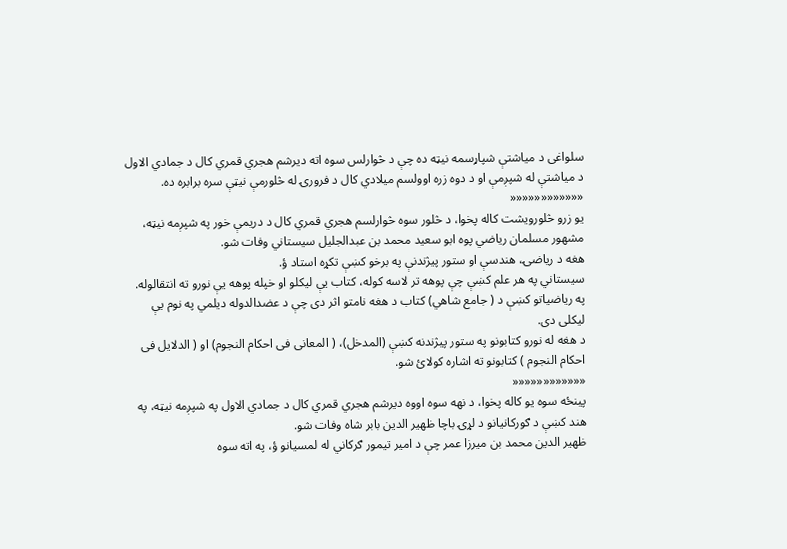سلواغی د میاشتې شپاړسمه نیټه ده چې د څوارلس سوه اته دیرشم هجري قمري کال د جمادي الاول د میاشتې له شپږمې او د دوه زره اوولسم میلادي کال د فرورۍ له څلورمې نیټې سره برابره ده.
««««««««««««
یو زرو څلورویشت کاله پخوا، د څلور سوه څوارلسم هجري قمري کال د دريمې خور په شپږمه نیټه، مشهور مسلمان ریاضي پوه ابو سعید محمد بن عبدالجلیل سیستاني وفات شو.
هغه د ریاضۍ، هندسې او ستور پيژندنې په برخو کښې تکړه استاد ؤ.
سیستاني په هر علم کښې چې پوهه تر لاسه کوله، کتاب يې لیکلو او خپله پوهه یې نورو ته انتقالوله.
په ریاضیاتو کښې د ( جامع شاهي) کتاب د هغه نامتو اثر دی چې د عضدالدوله دیلمي په نوم یې لیکلی دی.
د هغه له نورو کتابونو په ستور پیژندنه کښې (المدخل)، ( المعانی فی احکام النجوم) او ( الدلایل فی احکام النجوم ) کتابونو ته اشاره کولائ شو.
««««««««««««
پینځه سوه یو کاله پخوا، د نهه سوه اووه دیرشم هجري قمري کال د جمادي الاول په شپږمه نیټه، په هند کښې د ګورکانیانو د لړۍ باچا ظهیر الدین بابر شاه وفات شو.
ظهیر الدین محمد بن میرزا عمر چې د امیر تیمور ګرکاني له لمسیانو ؤ، په اته سوه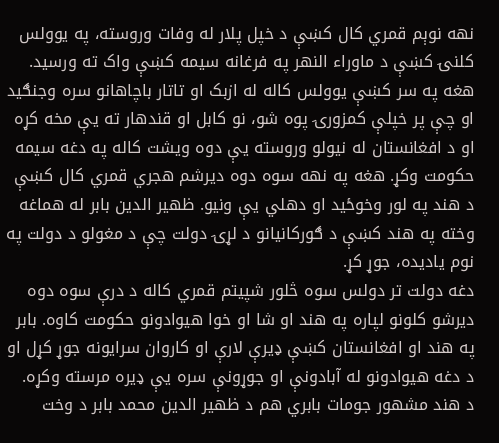نهه نوېم قمري کال کښې د خپل پلار له وفات وروسته، په یوولس کلنۍ کښې د ماوراء النهر په فرغانه سیمه کښې واک ته ورسید.
هغه په سر کښې یوولس کاله له ازبک او تاتار باچاهانو سره وجنګید او چې پر خپلې کمزورۍ پوه شو، نو کابل او قندهار ته یې مخه کړه او د افغانستان له نیولو وروسته يې دوه ویشت کاله په دغه سیمه حکومت وکړ. هغه په نهه سوه دوه دیرشم هجري قمري کال کښې د هند په لور وخوځید او دهلي يې ونیو. ظهیر الدین بابر له هماغه وخته په هند کښې د ګورکانیانو د لړۍ دولت چې د مغولو د دولت په نوم یادیده، جوړ کړ.
دغه دولت تر دولس سوه څلور شپیتم قمري کاله د درې سوه دوه دیرشو کلونو لپاره په هند او شا او خوا هیوادونو حکومت کاوه. بابر په هند او افغانستان کښې ډیرې لارې او کاروان سرایونه جوړ کړل او د دغه هیوادونو له آبادونې او جوړونې سره يې ډیره مرسته وکړه.
د هند مشهور جومات بابري هم د ظهیر الدین محمد بابر د وخت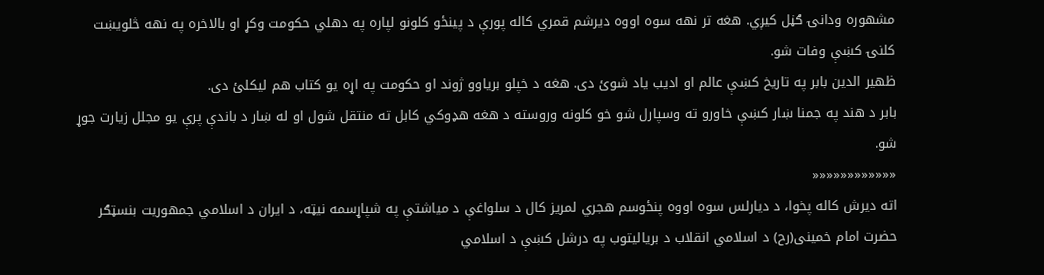مشهوره ودانۍ ګڼل کیږي. هغه تر نهه سوه اووه دیرشم قمري کاله پورې د پینځو کلونو لپاره په دهلي حکومت وکړ او بالاخره په نهه څلویښت کلنۍ کښې وفات شو.
ظهیر الدین بابر په تاریخ کښې عالم او ادیب یاد شوئ دی. هغه د خپلو بریاوو ژوند او حکومت په اړه یو کتاب هم لیکلئ دی.
بابر د هند په جمنا ښار کښې خاورو ته وسپارل شو خو کلونه وروسته د هغه هډوکي کابل ته منتقل شول او له ښار د باندې پرې یو مجلل زیارت جوړ شو.
««««««««««««
اته دیرش کاله پخوا، د دیارلس سوه اووه پنځوسم هجري لمریز کال د سلواغې د میاشتې په شپاړسمه نیټه، د ایران د اسلامي جمهوریت بنسټګر حضرت امام خمینی(رح) د اسلامي انقلاب د بریالیتوب په درشل کښې د اسلامي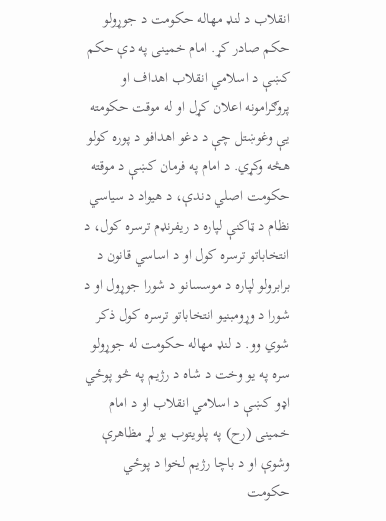انقلاب د لنډ مهاله حکومت د جوړولو حکم صادر کړ. امام خمینی په دې حکم کښې د اسلامي انقلاب اهداف او پروګرامونه اعلان کړل او له موقت حکومته یې وغوښتل چې د دغو اهدافو د پوره کولو هڅه وکړي. د امام په فرمان کښې د موقته حکومت اصلي دندې، د هیواد د سیاسي نظام د ټاکنې لپاره د ریفرنډم ترسره کول، د انتخاباتو ترسره کول او د اساسي قانون د برابرولو لپاره د موسسانو د شورا جوړول او د شورا د وړومبنیو انتخاباتو ترسره کول ذکر شوي وو. د لنډ مهاله حکومت له جوړولو سره په یو وخت د شاه د رژیم په څو پوځي اډو کښې د اسلامي انقلاب او د امام خمینی (رح) په پلویتوب یو لړ مظاهرې وشوې او د باچا رژیم لخوا د پوځي حکومت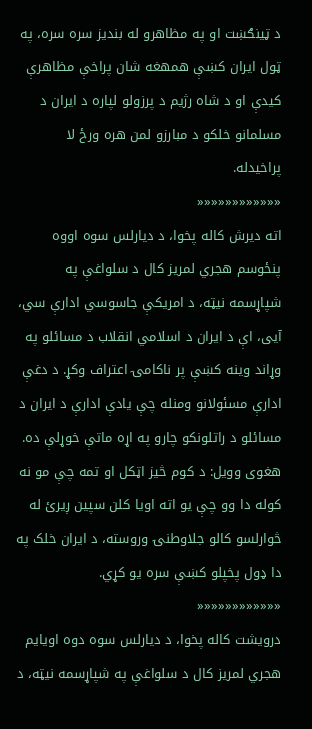د ټینګښت او په مظاهرو له بندیز سره سره، په ټول ایران کښې همهغه شان پراخې مظاهرې کیدې او د شاه رژیم د پرزولو لپاره د ایران د مسلمانو خلکو د مبارزو لمن هره ورځ لا پراخیدله.
««««««««««««
اته دیرش کاله پخوا، د دیارلس سوه اووه پنځوسم هجري لمریز کال د سلواغې په شپاړسمه نیټه، د امریکې جاسوسي ادارې سي، آیی، اې د ایران د اسلامي انقلاب د مسائلو په وړاند وینه کښې پر ناکامۍ اعتراف وکړ. د دغې ادارې مسئولانو ومنله چې یادې ادارې د ایران د مسائلو د راتلونکو چارو په اړه ماتې خوړلې ده. هغوی وویل: د کوم څیز اټکل او تمه چې مو نه کوله دا وو چې یو اته اویا کلن سپین ږیرئ له څوارلسو کالو جلاوطنۍ وروسته، د ایران خلک په دا ډول پخپلو کښې سره یو کړي.
««««««««««««
درویشت کاله پخوا، د دیارلس سوه دوه اویایم هجري لمریز کال د سلواغې په شپاړسمه نیټه، د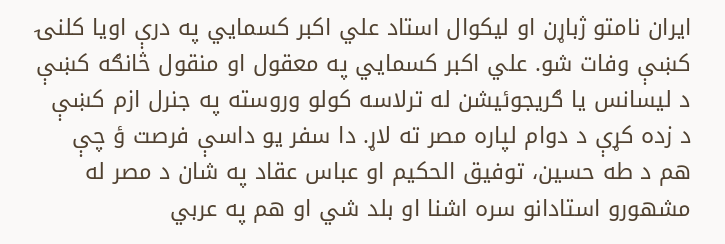ایران نامتو ژباړن او لیکوال استاد علي اکبر کسمایي په درې اویا کلنۍ کښې وفات شو. علي اکبر کسمایي په معقول او منقول څانګه کښې د لیسانس یا ګریجوئیشن له ترلاسه کولو وروسته په جنرل ازم کښې د زده کړې د دوام لپاره مصر ته لاړ. دا سفر یو داسې فرصت ؤ چې هم د طه حسین، توفیق الحکیم او عباس عقاد په شان د مصر له مشهورو استادانو سره اشنا او بلد شي او هم په عربي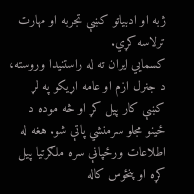ژبه او ادبیاتو کښې تجربه او مهارت ترلاسه کړي.
کسمایي ایران ته له راستنیدا وروسته، د جنرل ازم او عامه اړیکو په لړ کښې کار پیل کړ او څه موده د ځینو مجلو سرمنشي پاتې شو. هغه له اطلاعات ورځپاڼې سره ملګرتیا پیل کړه او پنځوس کاله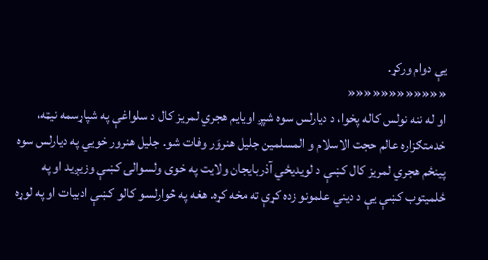یې دوام ورکړ.
««««««««««««
او له ننه نولس کاله پخوا، د دیارلس سوه شپږ اویایم هجري لمریز کال د سلواغې په شپاړسمه نیټه، خدمتګزاره عالم حجت الاسلام و المسلمین جلیل هنروَر وفات شو. جلیل هنرور خویي په دیارلس سوه پینځم هجري لمریز کال کښې د لویدیځي آذربایجان ولایت په خوی ولسوالۍ کښې وزیږید او په ځلمیتوب کښې یې د دیني علمونو زده کړې ته مخه کړه. هغه په څوارلسو کالو کښې ادبیات او په لوړه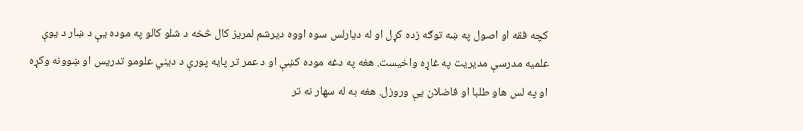کچه فقه او اصول په ښه توګه زده کړل او له دیارلس سوه اووه دیرشم لمریز کال څخه د شلو کالو په موده یې د ښار د یوې علمیه مدرسې مدیریت په غاړه واخیست. هغه په دغه موده کښې او د عمر تر پایه پورې د دیني علومو تدریس او ښوونه وکړه او په لس هاو طلبا او فاضلان یې وروزل. هغه به له سهار نه تر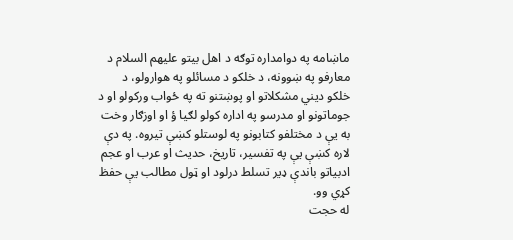ماښامه په دوامداره توګه د اهل بیتو علیهم السلام د معارفو په ښوونه، د خلکو د مسائلو په هوارولو، د خلکو دیني مشکلاتو او پوښتنو ته په ځواب ورکولو او د جوماتونو او مدرسو په اداره کولو لګیا ؤ او اوزګار وخت به یې د مختلفو کتابونو په لوستلو کښې تیروه. په دې لاره کښې یې په تفسیر، تاریخ، حدیث او عرب او عجم ادبیاتو باندې ډیر تسلط درلود او ټول مطالب یې حفظ کړي وو.
له حجت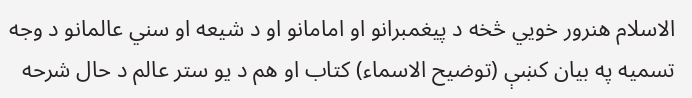الاسلام هنرور خویي څخه د پیغمبرانو او امامانو او د شیعه او سني عالمانو د وجه تسمیه په بیان کښې (توضیح الاسماء) کتاب او هم د یو ستر عالم د حال شرحه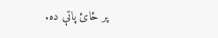پر ځائ پاتې ده.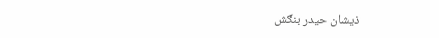ذیشان حیدر بنګش